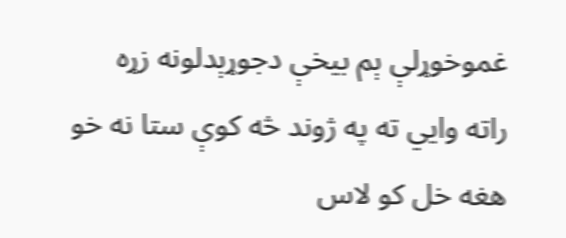غموخوړلې ېم بیخې دجوړېدلونه زړه راته وایي ته په ژوند څه کوې ستا نه خو هغه خل کو لاس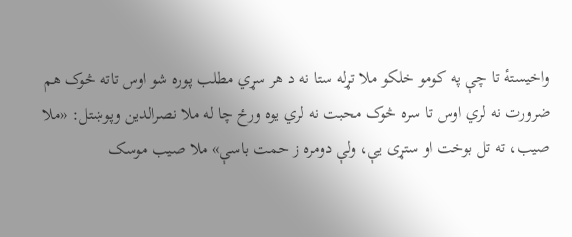واخیستهٔ تا چې په کومو خلکو ملا تړله ستا نه د هر سړي مطلب پوره شو اوس تاته څوک هم ضرورت نه لري اوس تا سره څوک محبت نه لري یوه ورځ چا له ملا نصرالدین وپوښتل: «ملا صیب، ته تل بوخت او ستړی یې، ولې دومره ز حمت باسې» ملا صیب موسک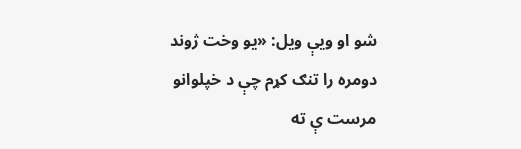شو او ویې ویل: «یو وخت ژوند دومره را تنګ کړم چې د خپلوانو مرست ې ته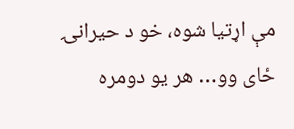مې اړتیا شوه، خو د حیرانۍ ځای وو… هر یو دومره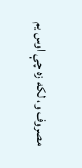مصروف و، لکه زه چې اوس یم